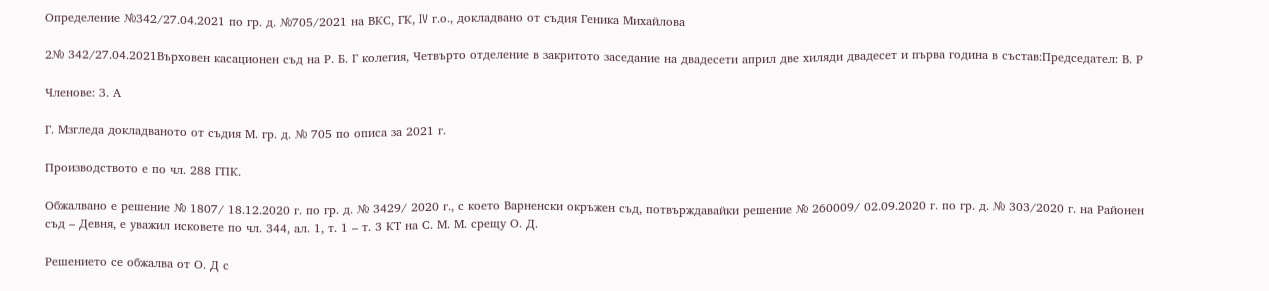Определение №342/27.04.2021 по гр. д. №705/2021 на ВКС, ГК, IV г.о., докладвано от съдия Геника Михайлова

2№ 342/27.04.2021Върховен касационен съд на Р. Б. Г колегия, Четвърто отделение в закритото заседание на двадесети април две хиляди двадесет и първа година в състав:Председател: В. Р

Членове: З. А

Г. Мзгледа докладваното от съдия М. гр. д. № 705 по описа за 2021 г.

Производството е по чл. 288 ГПК.

Обжалвано е решение № 1807/ 18.12.2020 г. по гр. д. № 3429/ 2020 г., с което Варненски окръжен съд, потвърждавайки решение № 260009/ 02.09.2020 г. по гр. д. № 303/2020 г. на Районен съд – Девня, е уважил исковете по чл. 344, ал. 1, т. 1 – т. 3 КТ на С. М. М. срещу О. Д.

Решението се обжалва от О. Д с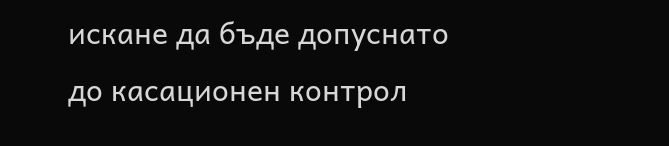искане да бъде допуснато до касационен контрол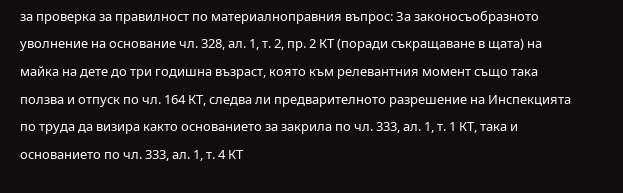за проверка за правилност по материалноправния въпрос: За законосъобразното уволнение на основание чл. 328, ал. 1, т. 2, пр. 2 КТ (поради съкращаване в щата) на майка на дете до три годишна възраст, която към релевантния момент също така ползва и отпуск по чл. 164 КТ, следва ли предварителното разрешение на Инспекцията по труда да визира както основанието за закрила по чл. 333, ал. 1, т. 1 КТ, така и основанието по чл. 333, ал. 1, т. 4 КТ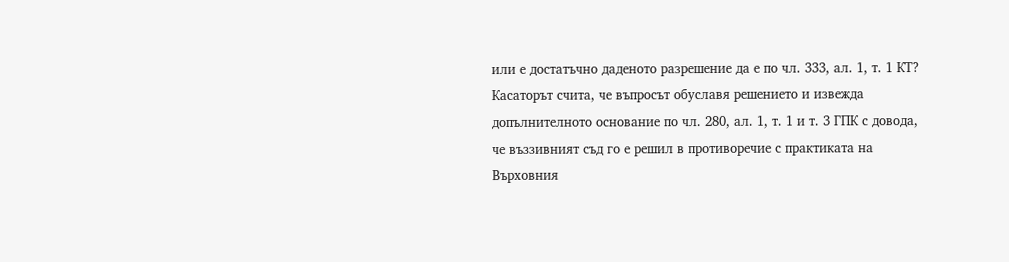или е достатъчно даденото разрешение да е по чл. 333, ал. 1, т. 1 КТ? Касаторът счита, че въпросът обуславя решението и извежда допълнителното основание по чл. 280, ал. 1, т. 1 и т. 3 ГПК с довода, че въззивният съд го е решил в противоречие с практиката на Върховния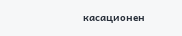касационен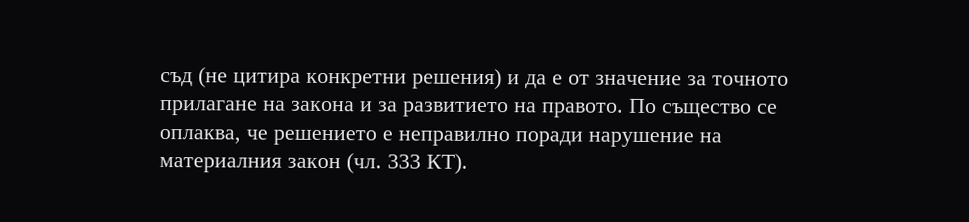съд (не цитира конкретни решения) и да е от значение за точното прилагане на закона и за развитието на правото. По същество се оплаква, че решението е неправилно поради нарушение на материалния закон (чл. 333 КТ).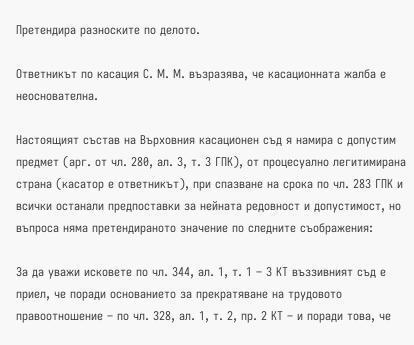Претендира разноските по делото.

Ответникът по касация С. М. М. възразява, че касационната жалба е неоснователна.

Настоящият състав на Върховния касационен съд я намира с допустим предмет (арг. от чл. 280, ал. 3, т. 3 ГПК), от процесуално легитимирана страна (касатор е ответникът), при спазване на срока по чл. 283 ГПК и всички останали предпоставки за нейната редовност и допустимост, но въпроса няма претендираното значение по следните съображения:

За да уважи исковете по чл. 344, ал. 1, т. 1 – 3 КТ въззивният съд е приел, че поради основанието за прекратяване на трудовото правоотношение – по чл. 328, ал. 1, т. 2, пр. 2 КТ – и поради това, че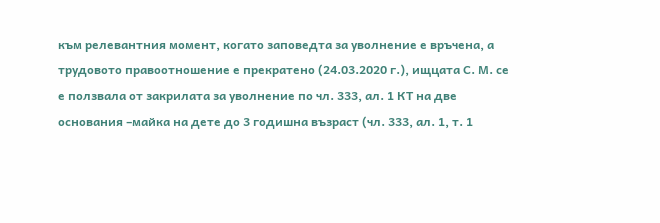към релевантния момент, когато заповедта за уволнение е връчена, а трудовото правоотношение е прекратено (24.03.2020 г.), ищцата С. М. се е ползвала от закрилата за уволнение по чл. 333, ал. 1 КТ на две основания –майка на дете до 3 годишна възраст (чл. 333, ал. 1, т. 1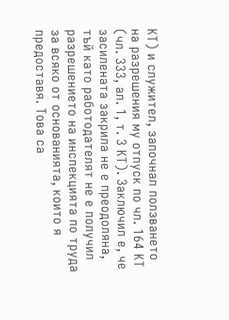КТ) и служител, започнал ползването на разрешения му отпуск по чл. 164 КТ (чл. 333, ал. 1, т. 3 КТ). Заключил е, че засилената закрила не е преодоляна, тъй като работодателят не е получил разрешението на инспекцията по труда за всяко от основанията, които я предоставя. Това са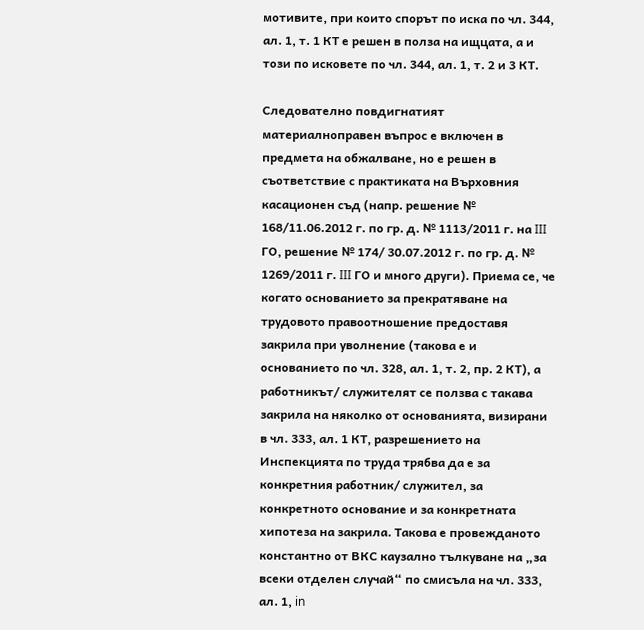мотивите, при които спорът по иска по чл. 344, ал. 1, т. 1 КТ е решен в полза на ищцата, а и този по исковете по чл. 344, ал. 1, т. 2 и 3 КТ.

Следователно повдигнатият материалноправен въпрос е включен в предмета на обжалване, но е решен в съответствие с практиката на Върховния касационен съд (напр. решение № 168/11.06.2012 г. по гр. д. № 1113/2011 г. на III ГО, решение № 174/ 30.07.2012 г. по гр. д. № 1269/2011 г. III ГО и много други). Приема се, че когато основанието за прекратяване на трудовото правоотношение предоставя закрила при уволнение (такова е и основанието по чл. 328, ал. 1, т. 2, пр. 2 КТ), а работникът/ служителят се ползва с такава закрила на няколко от основанията, визирани в чл. 333, ал. 1 КТ, разрешението на Инспекцията по труда трябва да е за конкретния работник/ служител, за конкретното основание и за конкретната хипотеза на закрила. Такова е провежданото константно от ВКС каузално тълкуване на „за всеки отделен случай“ по смисъла на чл. 333, ал. 1, in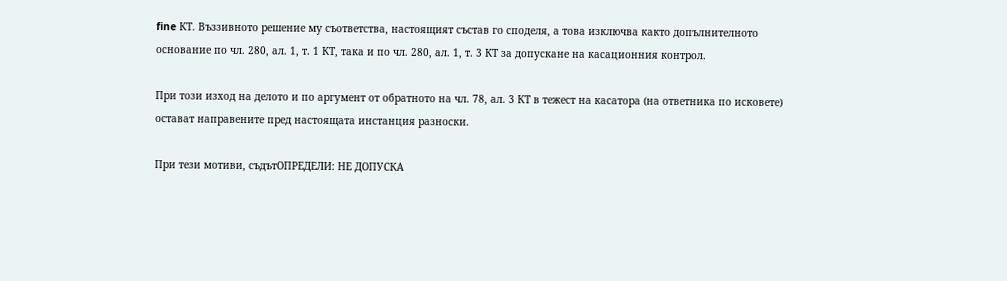fine КТ. Въззивното решение му съответства, настоящият състав го споделя, а това изключва както допълнителното основание по чл. 280, ал. 1, т. 1 КТ, така и по чл. 280, ал. 1, т. 3 КТ за допускане на касационния контрол.

При този изход на делото и по аргумент от обратното на чл. 78, ал. 3 КТ в тежест на касатора (на ответника по исковете) остават направените пред настоящата инстанция разноски.

При тези мотиви, съдътОПРЕДЕЛИ: НЕ ДОПУСКА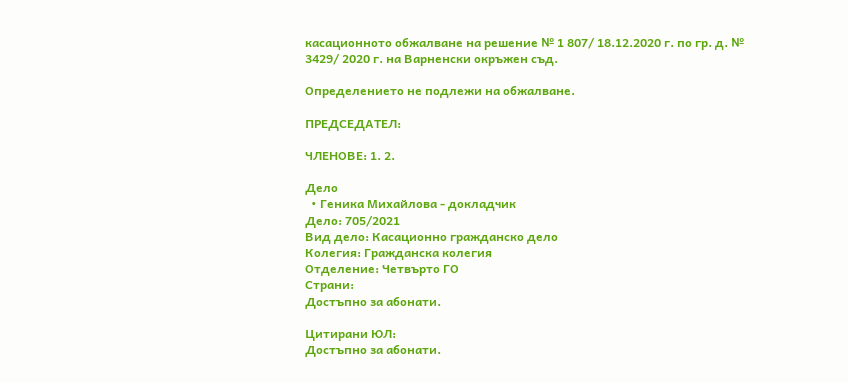касационното обжалване на решение № 1 807/ 18.12.2020 г. по гр. д. № 3429/ 2020 г. на Варненски окръжен съд.

Определението не подлежи на обжалване.

ПРЕДСЕДАТЕЛ:

ЧЛЕНОВЕ: 1. 2.

Дело
  • Геника Михайлова - докладчик
Дело: 705/2021
Вид дело: Касационно гражданско дело
Колегия: Гражданска колегия
Отделение: Четвърто ГО
Страни:
Достъпно за абонати.

Цитирани ЮЛ:
Достъпно за абонати.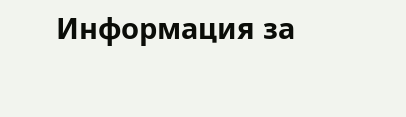Информация за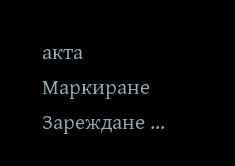акта
Маркиране
Зареждане ...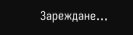Зареждане...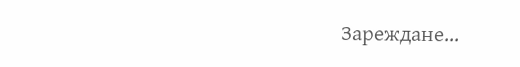Зареждане...